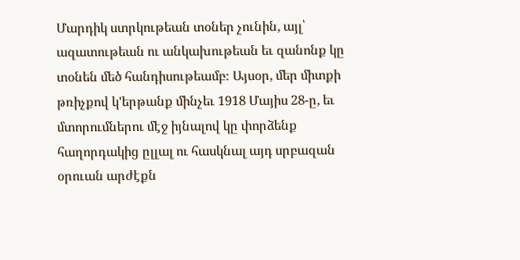Մարդիկ ստրկութեան տօներ չունին, այլ՝ ազատութեան ու անկախութեան եւ զանոնք կը տօնեն մեծ հանդիսութեամբ։ Այսօր, մեր միտքի թռիչքով կ'երթանք մինչեւ 1918 Մայիս 28-ը, եւ մտորումներու մէջ իյնալով կը փորձենք հաղորդակից ըլլալ ու հասկնալ այդ սրբազան օրուան արժէքն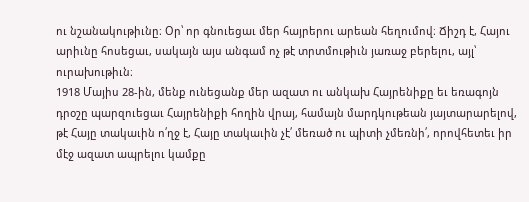ու նշանակութիւնը։ Օր՝ որ գնուեցաւ մեր հայրերու արեան հեղումով։ Ճիշդ է, Հայու արիւնը հոսեցաւ, սակայն այս անգամ ոչ թէ տրտմութիւն յառաջ բերելու, այլ՝ ուրախութիւն։
1918 Մայիս 28-ին, մենք ունեցանք մեր ազատ ու անկախ Հայրենիքը եւ եռագոյն դրօշը պարզուեցաւ Հայրենիքի հողին վրայ, համայն մարդկութեան յայտարարելով, թէ Հայը տակաւին ո՛ղջ է, Հայը տակաւին չէ՛ մեռած ու պիտի չմեռնի՛, որովհետեւ իր մէջ ազատ ապրելու կամքը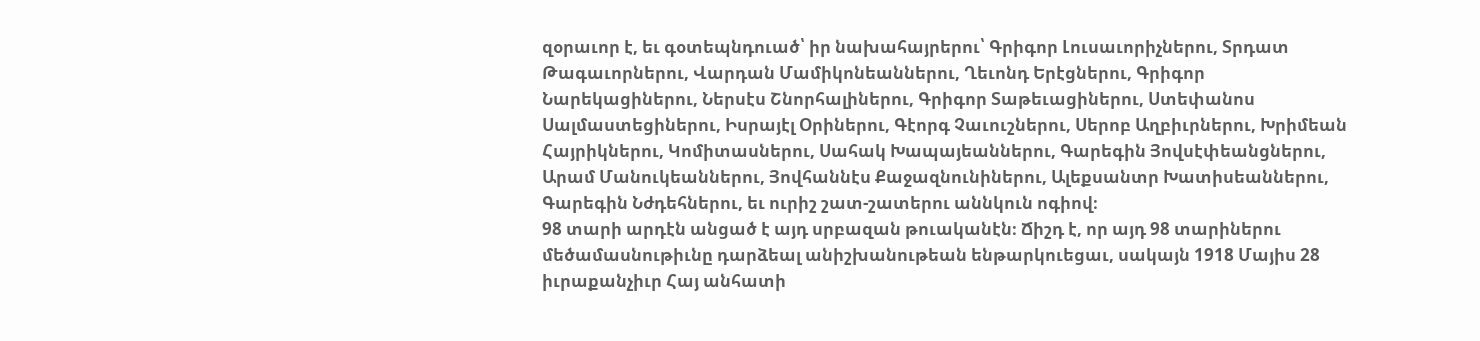զօրաւոր է, եւ գօտեպնդուած՝ իր նախահայրերու՝ Գրիգոր Լուսաւորիչներու, Տրդատ Թագաւորներու, Վարդան Մամիկոնեաններու, Ղեւոնդ Երէցներու, Գրիգոր Նարեկացիներու, Ներսէս Շնորհալիներու, Գրիգոր Տաթեւացիներու, Ստեփանոս Սալմաստեցիներու, Իսրայէլ Օրիներու, Գէորգ Չաւուշներու, Սերոբ Աղբիւրներու, Խրիմեան Հայրիկներու, Կոմիտասներու, Սահակ Խապայեաններու, Գարեգին Յովսէփեանցներու, Արամ Մանուկեաններու, Յովհաննէս Քաջազնունիներու, Ալեքսանտր Խատիսեաններու, Գարեգին Նժդեհներու, եւ ուրիշ շատ-շատերու աննկուն ոգիով։
98 տարի արդէն անցած է այդ սրբազան թուականէն։ Ճիշդ է, որ այդ 98 տարիներու մեծամասնութիւնը դարձեալ անիշխանութեան ենթարկուեցաւ, սակայն 1918 Մայիս 28 իւրաքանչիւր Հայ անհատի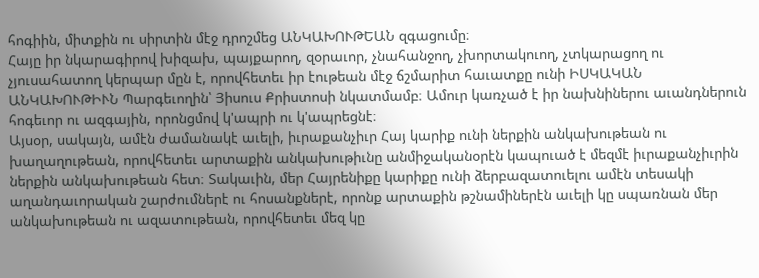հոգիին, միտքին ու սիրտին մէջ դրոշմեց ԱՆԿԱԽՈՒԹԵԱՆ զգացումը։
Հայը իր նկարագիրով խիզախ, պայքարող, զօրաւոր, չնահանջող, չխորտակուող, չտկարացող ու չյուսահատող կերպար մըն է, որովհետեւ իր էութեան մէջ ճշմարիտ հաւատքը ունի ԻՍԿԱԿԱՆ ԱՆԿԱԽՈՒԹԻՒՆ Պարգեւողին՝ Յիսուս Քրիստոսի նկատմամբ։ Ամուր կառչած է իր նախնիներու աւանդներուն հոգեւոր ու ազգային, որոնցմով կ'ապրի ու կ'ապրեցնէ։
Այսօր, սակայն, ամէն ժամանակէ աւելի, իւրաքանչիւր Հայ կարիք ունի ներքին անկախութեան ու խաղաղութեան, որովհետեւ արտաքին անկախութիւնը անմիջականօրէն կապուած է մեզմէ իւրաքանչիւրին ներքին անկախութեան հետ։ Տակաւին, մեր Հայրենիքը կարիքը ունի ձերբազատուելու ամէն տեսակի աղանդաւորական շարժումներէ ու հոսանքներէ, որոնք արտաքին թշնամիներէն աւելի կը սպառնան մեր անկախութեան ու ազատութեան, որովհետեւ մեզ կը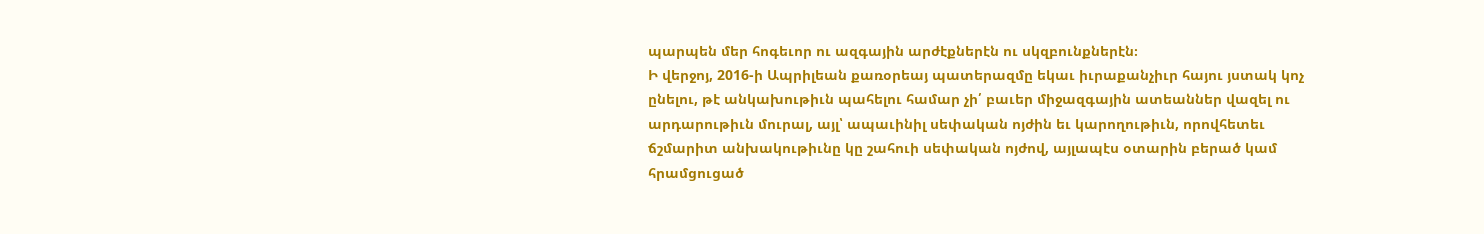պարպեն մեր հոգեւոր ու ազգային արժէքներէն ու սկզբունքներէն։
Ի վերջոյ, 2016-ի Ապրիլեան քառօրեայ պատերազմը եկաւ իւրաքանչիւր հայու յստակ կոչ ընելու, թէ անկախութիւն պահելու համար չի՛ բաւեր միջազգային ատեաններ վազել ու արդարութիւն մուրալ, այլ՝ ապաւինիլ սեփական ոյժին եւ կարողութիւն, որովհետեւ ճշմարիտ անխակութիւնը կը շահուի սեփական ոյժով, այլապէս օտարին բերած կամ հրամցուցած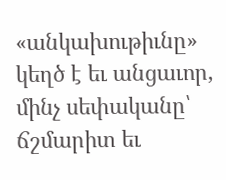«անկախութիւնը» կեղծ է եւ անցաւոր, մինչ սեփականը՝ ճշմարիտ եւ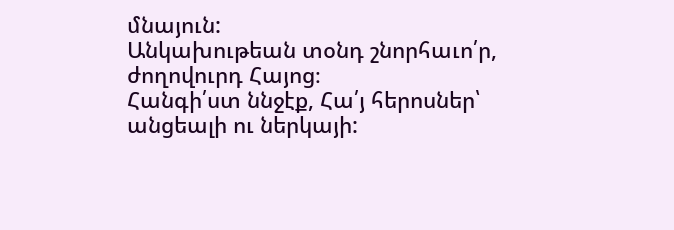մնայուն:
Անկախութեան տօնդ շնորհաւո՛ր, ժողովուրդ Հայոց։
Հանգի՛ստ ննջէք, Հա՛յ հերոսներ՝ անցեալի ու ներկայի: